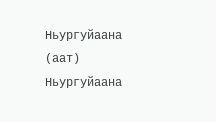Ньургуйаана (аат)
Ньургуйаана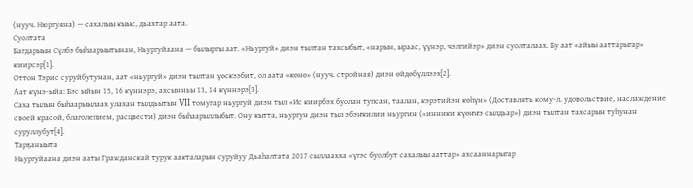(нууч. Нюргуяна) — сахалыы кыыс, дьахтар аата.
Суолтата
Багдарыын Сүлбэ быһаарыытынан, Ньургуйаана — былыргы аат. «Ньургуй» диэн тылтан тахсыбыт, «нарын, ыраас, үүнэр, чэлгийэр» диэн суолталаах. Бу аат «айыы ааттарыгар» киирсэр[1].
Оттон Тэрис суруйбутунан, аат «ньургуй» диэн тылтан үөскээбит, ол аата «көнө» (нууч. стройная) диэн өйдөбүллээх[2].
Аат күнэ-ыйа: Бэс ыйын 15, 16 күннэрэ, ахсынньы 13, 14 күннэрэ[3].
Саха тылын быһаарыылаах улахан тылдьытын VII томугар ньургуй диэн тыл «Ис киирбэх буолан тупсан, таалан, кэрэтийэн көһүн» (Доставлять кому-л. удовольствие, наслаждение своей красой, благолепием, расцвести) диэн быһаарыллыбыт. Ону кытта, ньургун диэн тыл эбэҥкилии ньургин («инники күөҥҥэ сылдьар») диэн тылтан тахсарын туһунан суруллубут[4].
Тарҕаныыта
Ньургуйаана диэн ааты Гражданскай турук аакталарын суруйуу Дьаһалтата 2017 сыллаахха «үгэс буолбут сахалыы ааттар» ахсааннарыгар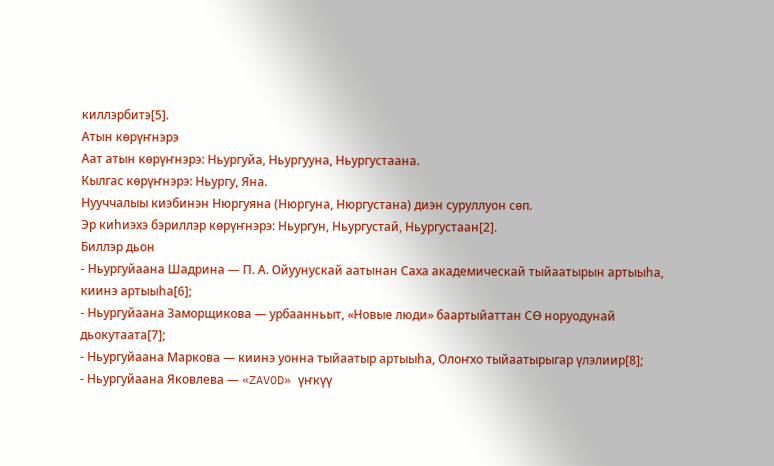киллэрбитэ[5].
Атын көрүҥнэрэ
Аат атын көрүҥнэрэ: Ньургуйа, Ньургууна, Ньургустаана.
Кылгас көрүҥнэрэ: Ньургу, Яна.
Нууччалыы киэбинэн Нюргуяна (Нюргуна, Нюргустана) диэн суруллуон сөп.
Эр киһиэхэ бэриллэр көрүҥнэрэ: Ньургун, Ньургустай, Ньургустаан[2].
Биллэр дьон
- Ньургуйаана Шадрина — П. А. Ойуунускай аатынан Саха академическай тыйаатырын артыыһа, киинэ артыыһа[6];
- Ньургуйаана Заморщикова — урбаанньыт, «Новые люди» баартыйаттан СӨ норуодунай дьокутаата[7];
- Ньургуйаана Маркова — киинэ уонна тыйаатыр артыыһа, Олоҥхо тыйаатырыгар үлэлиир[8];
- Ньургуйаана Яковлева — «ZAVOD» үҥкүү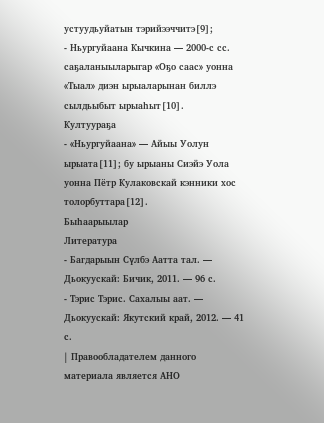устуудьуйатын тэрийээччитэ[9];
- Ньургуйаана Кычкина — 2000-с сс. саҕаланыыларыгар «Оҕо саас» уонна «Тыал» диэн ырыаларынан биллэ сылдьыбыт ырыаһыт[10].
Култуураҕа
- «Ньургуйаана» — Айыы Уолун ырыата[11]; бу ырыаны Сиэйэ Уола уонна Пётр Кулаковскай кэнники хос толорбуттара[12].
Быһаарыылар
Литература
- Багдарыын Сүлбэ Аатта тал. — Дьокуускай: Бичик, 2011. — 96 с.
- Тэрис Тэрис. Сахалыы аат. — Дьокуускай: Якутский край, 2012. — 41 с.
| Правообладателем данного материала является АНО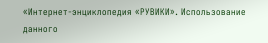«Интернет-энциклопедия «РУВИКИ». Использование данного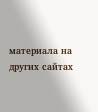материала на других сайтах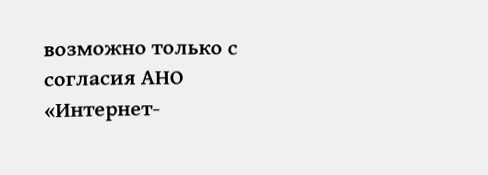возможно только с согласия АНО «Интернет-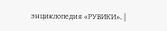энциклопедия «РУВИКИ». |